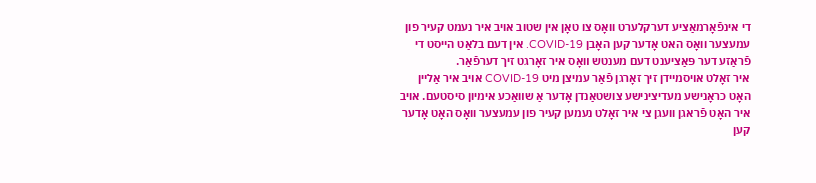די אינפֿאָרמאַציע דערקלערט וואָס צו טאָן אין שטוב אויב איר נעמט קעיר פון עמעצער וואָס האט אָדער קען האָבן COVID-19. אין דעם בלאַט הײסט די פֿראַזע דער פּאַציענט דעם מענטש װאָס איר זאָרגט זיך דערפֿאַר.
איר זאָלט אױסמײדן זיך זאָרגן פֿאַר עמיצן מיט COVID-19 אױב איר אַלײן האָט כראָנישע מעדיצינישע צושטאַנדן אָדער אַ שװאַכע אימיון סיסטעם. אויב איר האָט פֿראגן וועגן צי איר זאָלט נעמען קעיר פון עמעצער וואָס האָט אָדער קען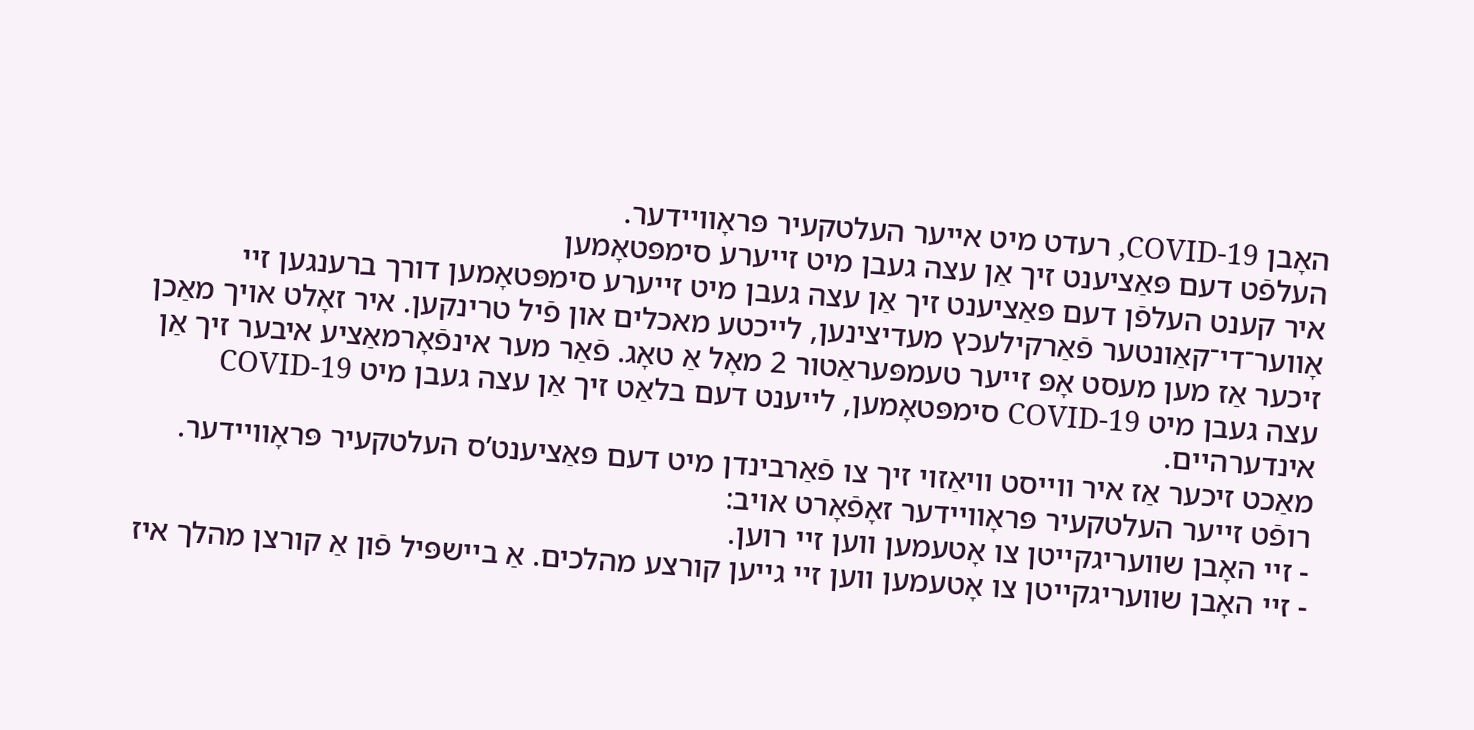האָבן COVID-19, רעדט מיט אייער העלטקעיר פּראָװײדער.
העלפֿט דעם פּאַציענט זיך אַן עצה געבן מיט זײערע סימפּטאָמען
איר קענט העלפֿן דעם פּאַציענט זיך אַן עצה געבן מיט זײערע סימפּטאָמען דורך ברענגען זײ אָװער־די־קאַונטער פֿאַרקילעכץ מעדיצינען, לײכטע מאכלים און פֿיל טרינקען. איר זאָלט אױך מאַכן זיכער אַז מען מעסט אָפּ זײער טעמפּעראַטור 2 מאָל אַ טאָג. פֿאַר מער אינפֿאָרמאַציע איבער זיך אַן עצה געבן מיט COVID-19 סימפּטאָמען, לײענט דעם בלאַט זיך אַן עצה געבן מיט COVID-19 אינדערהײם.
מאַכט זיכער אַז איר װײסט װיאַזױ זיך צו פֿאַרבינדן מיט דעם פּאַציענט’ס העלטקעיר פּראָװײדער. רופֿט זײער העלטקעיר פּראָװײדער זאָפֿאָרט אױב׃
- זײ האָבן שװעריגקײטן צו אָטעמען װען זײ רוען.
- זײ האָבן שװעריגקײטן צו אָטעמען װען זײ גײען קורצע מהלכים. אַ בײשפּיל פֿון אַ קורצן מהלך איז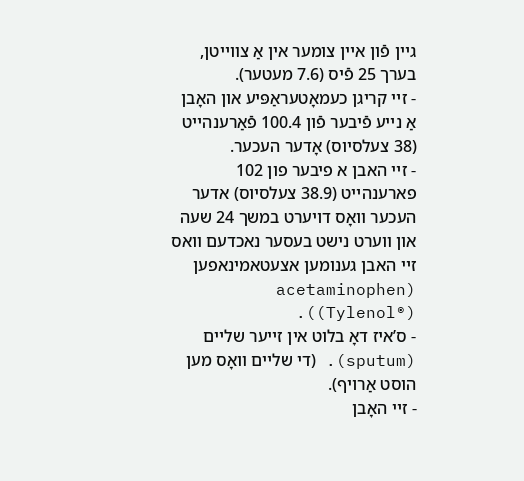גײן פֿון אײן צומער אין אַ צװײטן, בערך 25 פֿיס (7.6 מעטער).
- זײ קריגן כעמאָטעראַפּיע און האָבן אַ נײע פֿיבער פֿון 100.4 פֿאַרענהײט (38 צעלסיוס) אָדער העכער.
- זײ האבן א פיבער פון 102 פארענהײט (38.9 צעלסיוס) אדער העכער װאָס דױערט במשך 24 שעה און װערט נישט בעסער נאכדעם װאס זײ האבן גענומען אצעטאמינאפען (acetaminophen (Tylenol®)).
- ס’איז דאָ בלוט אין זײער שלײם (sputum). (די שלײם װאָס מען הוסט אַרױף).
- זײ האָבן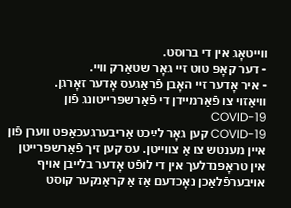װײטאָג אין די ברוסט.
- דער קאָפּ טוט זײ גאָר שטאַרק װײ.
- איר אָדער זײ האָבן פֿראַגעס אָדער זאָרגן.
װיאַזױ צו פֿאַרמײדן די פֿאַרשפּרײטונג פֿון COVID-19
COVID-19 קען גאָר לײַכט אַריבערגעכאַפּט װערן פֿון אײן מענטש צו אַ צװײטן. עס קען זיך פֿאַרשפּרײטן אין טראָפּנדלעך אין די לופֿט אָדער בלײבן אױף אױבערפֿלאַכן נאָכדעם אַז אַ קראַנקער קוסט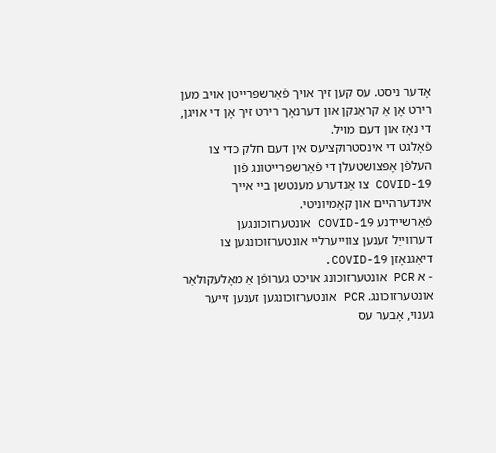אָדער ניסט. עס קען זיך אױך פֿאַרשפּרײטן אױב מען רירט אָן אַ קראַנקן און דערנאָך רירט זיך אָן די אױגן, די נאָז און דעם מױל.
פֿאָלגט די אינסטרוקציעס אין דעם חלק כדי צו העלפֿן אָפּצושטעלן די פֿאַרשפּרײטונג פֿון COVID-19 צו אַנדערע מענטשן בײ אײך אינדערהײם און קאָמיוניטי.
פֿאַרשיידנע COVID-19 אונטערזוכונגען
דערווייַל זענען צווייערליי אונטערזוכונגען צו דיאַגנאָזן COVID-19.
- א PCR אונטערזוכונג אויכט גערופֿן אַ מאָלעקולאַר אונטערזוכונג. PCR אונטערזוכונגען זענען זייער גענוי, אָבער עס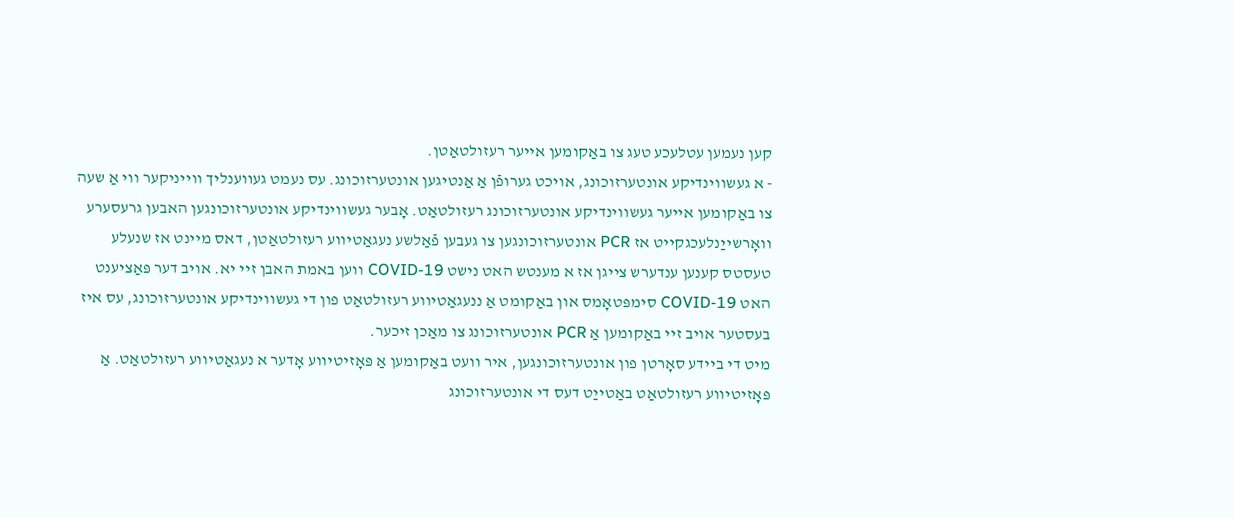קען נעמען עטלעכע טעג צו באַקומען אייער רעזולטאַטן.
- א געשווינדיקע אונטערזוכונג, אויכט גערופֿן אַ אַנטיגען אונטערזוכונג. עס נעמט געװענליך ווייניקער ווי אַ שעה צו באַקומען אייער געשווינדיקע אונטערזוכונג רעזולטאַט. אָבער געשווינדיקע אונטערזוכונגען האבען גרעסערע וואָרשייַנלעכגקייט אז PCR אונטערזוכונגען צו געבען פֿאַלשע נעגאַטיווע רעזולטאַטן, דאס מיינט אז שנעלע טעסטס קענען ענדערש צייגן אז א מענטש האט נישט COVID-19 ווען באמת האבן זיי יא. אויב דער פּאַציענט האט COVID-19 סימפּטאָמס און באַקומט אַ ננעגאַטיווע רעזולטאַט פון די געשווינדיקע אונטערזוכונג, עס איז בעסטער אויב זיי באַקומען אַ PCR אונטערזוכונג צו מאַכן זיכער.
מיט די ביידע סאָרטן פון אונטערזוכונגען, איר וועט באַקומען אַ פּאָזיטיווע אָדער א נעגאַטיווע רעזולטאַט. אַ פּאָזיטיווע רעזולטאַט באַטייַט דעס די אונטערזוכונג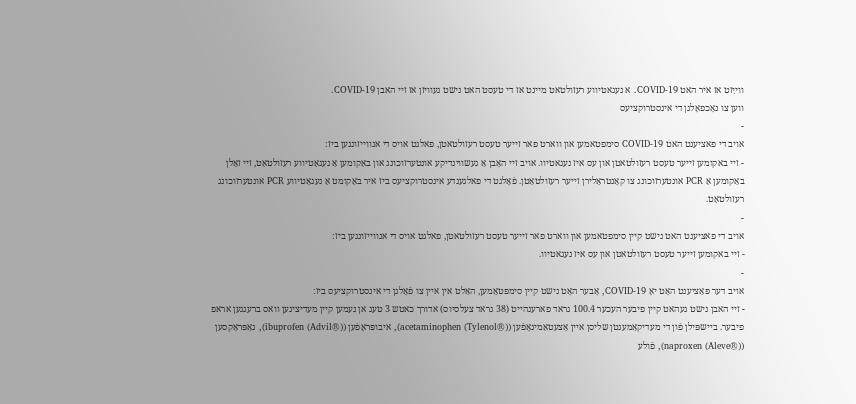ווייַזט אז איר האט COVID-19. א נעגאטיווע רעזולטאט מיינט אז די טעסט האט נישט געוויזן אז זיי האבן COVID-19.
ווען צו נאָכפאָלגן די אינסטרוקציעס
-
אויב די פאציענט האט COVID-19 סימפטאמען און ווארט פאר זייער טעסט רעזולטאטן, פאלגט אויס די אנווייזונגען ביז:
- זיי באקומען זייער טעסט רעזולטאטן און עס איז נעגאטיוו. אויב זיי האָבן אַ געשווינדיקע אונטערזוכונג און באַקומען אַ נעגאַטיווע רעזולטאַט, זיי זאָלן באַקומען אַ PCR אונטערזוכונג צו קאָנטראָלירן זייער רעזולטאַטן. פֿאָלגט די פאלגענדע אינסטרוקציעס ביז איר באַקומט אַ נעגאַטיווע PCR אונטערזוכונג רעזולטאַט.
-
אויב די פאציענט האט נישט קיין סימפטאמען און ווארט פאר זייער טעסט רעזולטאטן, פאלגט אויס די אנווייזונגען ביז:
- זיי באקומען זייער טעסט רעזולטאטן און עס איז נעגאטיוו.
-
אױב דער פּאַציענט האָט יאָ COVID-19, אָבער האָט נישט קײן סימפּטאָמען, האַלט אין אײן צו פֿאָלגן די אינסטרוקציעס ביז׃
- זיי האבן נישט געהאט קײן פיבער העכער 100.4 גראד פארענהײט (38 גראד צעלסיוס) אדורך כאטש 3 טעג אן נעמען קײן מעדיצינען װאס ברענגען אראפ פיבער. בײשפּילן פֿון די מעדיקאַמענטן שליסן אײן אַצעטאַמינאָפֿען (acetaminophen (Tylenol®)), איבופּראָפֿען (ibuprofen (Advil®)), נאַפּראָקסען (naproxen (Aleve®)), פֿולע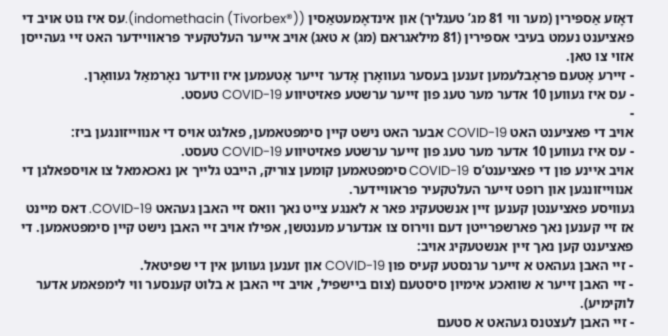דאָזע אַספּירין (מער װי 81 מג’ טעגליך) און אינדאָמעטאַסין (indomethacin (Tivorbex®)).עס איז גוט אויב די פאציענט נעמט בעיבי אספירין (81 מילאגראם (מג) א טאג) אויב אייער העלטקעיר פראװײדער האט זיי געהײסן אזױ צו טאן.
- זיירע אָטעם פּראָבלעמען זענען בעסער געװאָרן אָדער זײער אָטעמען איז װידער נאָרמאַל געװאָרן.
- עס איז געווען 10 אדער מער טעג פון זייער ערשטע פאזיטיווע COVID-19 טעסט.
-
אויב די פאציענט האט COVID-19 אבער האט נישט קיין סימפטאמען, פאלגט אויס די אנווייזונגען ביז:
- עס איז געווען 10 אדער מער טעג פון זייער ערשטע פאזיטיווע COVID-19 טעסט.
אויב איינע פון די פאציענט’ס COVID-19 סימפטאמען קומען צוריק, הייבט גלייך אן נאכאמאל צו אויספאלגן די אנווייזונגען און רופט זייער העלטקעיר פראוויידער.
געוויסע פאציענטן קענען זיין אנשטעקיג פאר א לאנגע צייט נאך וואס זיי האבן געהאט COVID-19. דאס מיינט אז זיי קענען נאך פארשפרייטן דעם ווירוס צו אנדערע מענטשן, אפילו אויב זיי האבן נישט קיין סימפטאמען. די פאציענט קען נאך זיין אנשטעקיג אויב:
- זיי האבן געהאט א זייער ערנסטע קעיס פון COVID-19 און זענען געווען אין די שפיטאל.
- זיי האבן זייער א שוואכע אימיון סיסטעם (צום ביישפיל, אויב זיי האבן א בלוט קענסער ווי לימפאמע אדער לוקימיע).
- זיי האבן לעצטנס געהאט א סטעם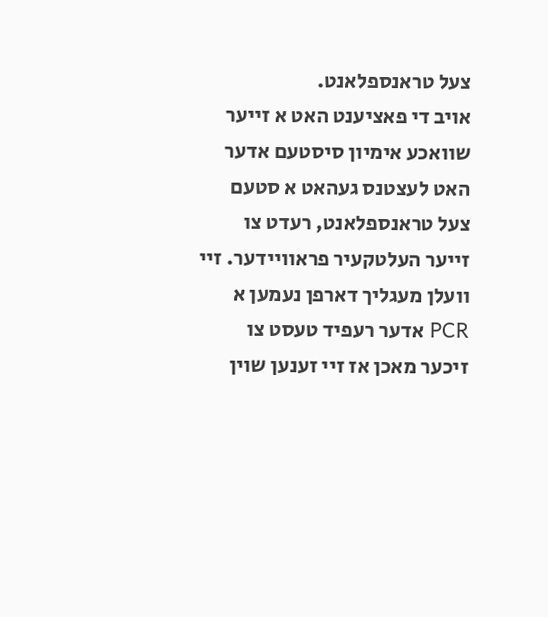צעל טראנספלאנט.
אויב די פאציענט האט א זייער שוואכע אימיון סיסטעם אדער האט לעצטנס געהאט א סטעם צעל טראנספלאנט, רעדט צו זייער העלטקעיר פראוויידער. זיי וועלן מעגליך דארפן נעמען א PCR אדער רעפיד טעסט צו זיכער מאכן אז זיי זענען שוין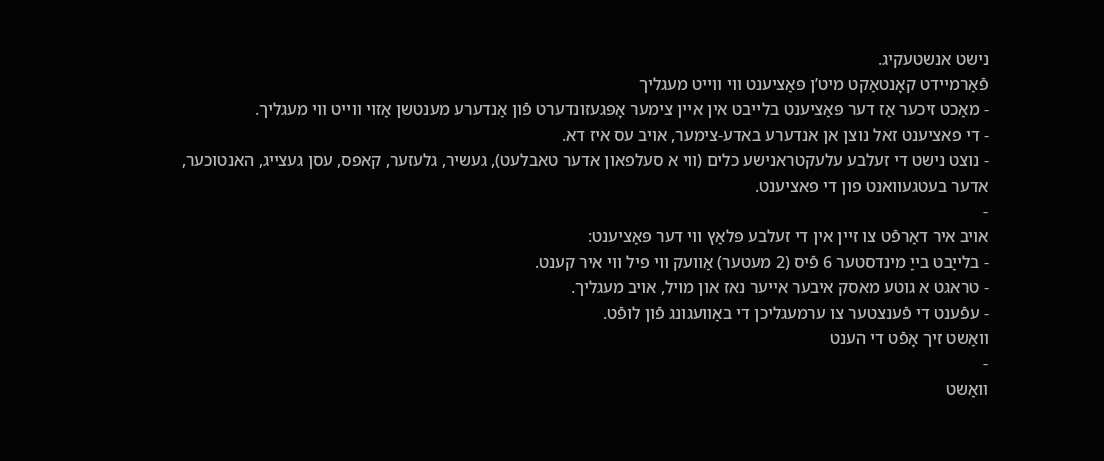נישט אנשטעקיג.
פֿאַרמײדט קאָנטאַקט מיט’ן פּאַציענט װי װײט מעגליך
- מאַכט זיכער אַז דער פּאַציענט בלײבט אין אײן צימער אָפּגעזונדערט פֿון אַנדערע מענטשן אַזױ װײט װי מעגליך.
- די פאציענט זאל נוצן אן אנדערע באדע-צימער, אויב עס איז דא.
- נוצט נישט די זעלבע עלעקטראנישע כלים (ווי א סעלפאון אדער טאבלעט), געשיר, גלעזער, קאפס, עסן געצייג, האנטוכער, אדער בעטגעוואנט פון די פאציענט.
-
אויב איר דאַרפֿט צו זיין אין די זעלבע פּלאַץ ווי דער פּאַציענט:
- בלייַבט בייַ מינדסטער 6 פֿיס (2 מעטער) אַוועק ווי פיל ווי איר קענט.
- טראגט א גוטע מאסק איבער אייער נאז און מויל, אויב מעגליך.
- עפֿענט די פֿענצטער צו ערמעגליכן די באַװעגונג פֿון לופֿט.
װאַשט זיך אָפֿט די הענט
-
װאַשט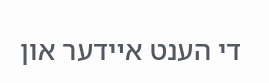די הענט אײדער און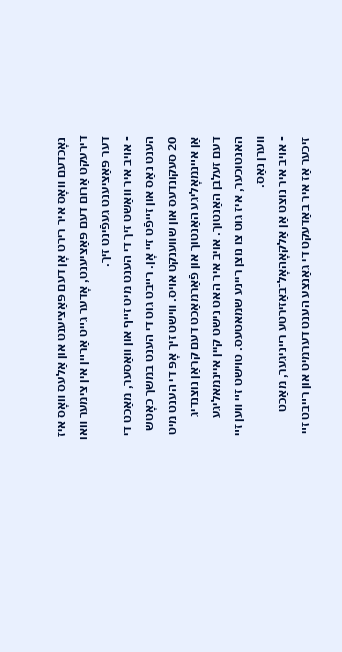נאָכדעם װאָס איר רירט אָן דעם פּאַציענט און אַלעס װאָס איז דירעקט אַרום דעם פּאַציענט, אָדער גײט אַרײן אין צימער װאו דער פּאַציענט געפֿינט זיך.
- אױב איר װאַשט זיך די הענט מיט זײף און װאַסער, מאַכט די הענט נאַס און זײפֿט זײ אָן. רײבט גוט די הענט במשך כאָטש 20 סעקונדעס און שװענקט אױס. װישט זיך אָפּ די הענט מיט אַן אײנמאָליגע האַנטוך און פֿאַרמאַכט דעם קראַן נוצנדיג דעם זעלבן האַנטוך. אויב איר האט נישט קיין איינמאליגע האנטוכער, איז גוט צו נוצן ריינע שמאטעס. טױשט זײ װען זײ װערן נאַס.
- אױב איר נוצט אַן אַלקאָהאָל־באַזירטע רײניגער, מאַכט זיכער אַז איר באַדעקט די גאַנצע הענט דערמיט און רײבט זײ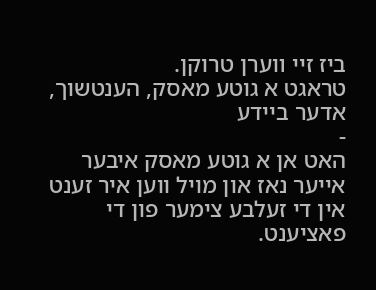ביז זײ װערן טרוקן.
טראגט א גוטע מאסק, הענטשוך, אדער ביידע
-
האט אן א גוטע מאסק איבער אייער נאז און מויל ווען איר זענט אין די זעלבע צימער פון די פאציענט.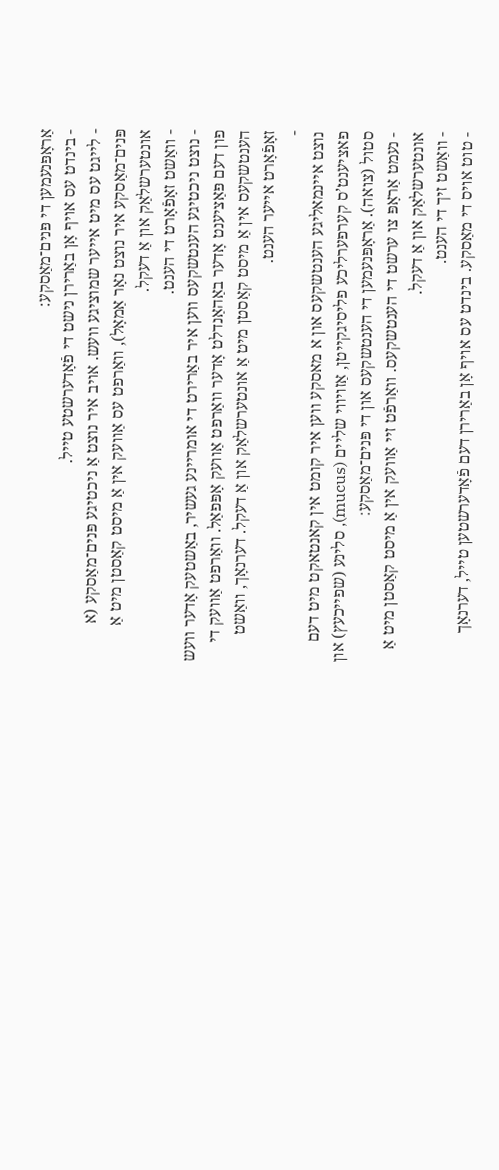אַראָפּנעמען די פּנים־מאַסקע:
- בינדט עס אױף אָן באַרירן נישט די פֿאָדערשטע טײל.
- לייגט עס מיט אייער שמוציגע וועש. אויב איר נוצט אַ ניכטיגע פּנים־מאַסקע (א פּנים־מאַסקע איר נוצט נאָר אַמאָל), וואַרפט עס אַוועק אין אַ מיסט קאַסטן מיט אַ אונטערשלאַק און אַ דעקל.
- װאַשט זאָפֿאָרט די הענט.
- נוצט ניכטיגע הענטשקעס ווען איר באַרירט די אומריינע געשיר, באַשטעק אָדער וועש פון דעם פּאַציענט אָדער באַהאַנדלט אָדער וואַרפט אַוועק אָפּפאַל. וואַרפט אַוועק די הענטשקעס אין אַ מיסט קאַסטן מיט אַ אונטערשלאַק און אַ דעקל. דערנאָך, װאַשט זאָפֿאָרט אייער הענט.
-
נוצט אײנמאליגע הענטשקעס און א מאסקע װען איר קומט אין קאנטאקט מיט דעם פאציענט’ס קערפערליכע פליסיגקײטן, אַזױװי שליים (mucus), סלינע (שפײכעץ) און סטול (צואה). אַראָפּנעמען די הענטשקעס און די פּנים־מאַסקע׃
- נעמט אַראָפּ צו ערשט די הענטשקעס. װאַרפֿט זײ אַװעק אין אַ מיסט קאַסטן מיט אַ אונטערשלאַק און אַ דעקל.
- װאַשט זיך די הענט.
- טוט אױס די מאַסקע. בינדט עס אױף אָן באַרירן דעם פֿאָדערשטען טײל, דערנאָך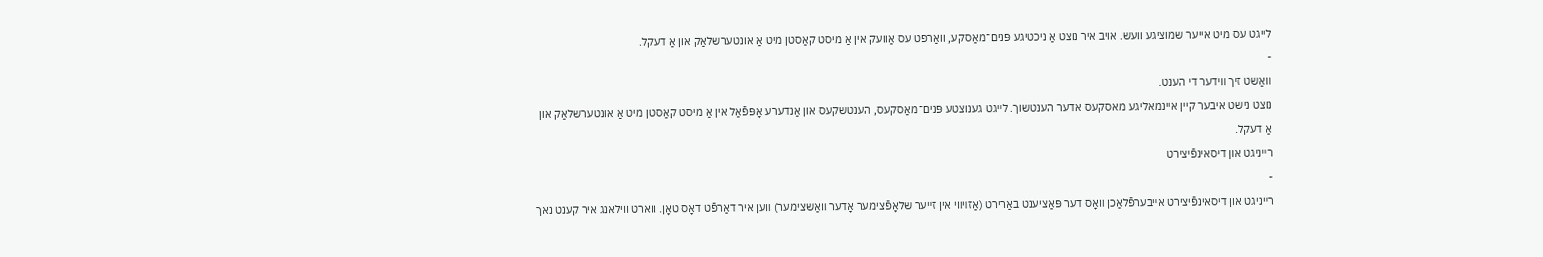לייגט עס מיט אייער שמוציגע וועש. אויב איר נוצט אַ ניכטיגע פּנים־מאַסקע, וואַרפט עס אַוועק אין אַ מיסט קאַסטן מיט אַ אונטערשלאַק און אַ דעקל.
-
װאַשט זיך װידער די הענט.
נוצט נישט איבער קיין איינמאליגע מאסקעס אדער הענטשוך. לײגט גענוצטע פּנים־מאַסקעס, הענטשקעס און אַנדערע אָפּפֿאַל אין אַ מיסט קאַסטן מיט אַ אונטערשלאַק און אַ דעקל.
רײניגט און דיסאינפֿיצירט
-
רײניגט און דיסאינפֿיצירט אײבערפֿלאַכן װאָס דער פּאַציענט באַרירט (אַזױװי אין זײער שלאָפֿצימער אָדער װאַשצימער) װען איר דאַרפֿט דאָס טאָן. ווארט ווילאנג איר קענט נאך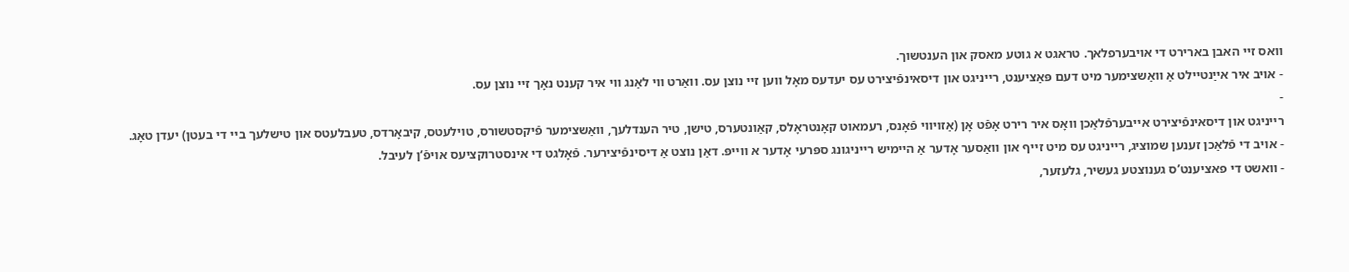וואס זיי האבן בארירט די אויבערפלאך. טראגט א גוטע מאסק און הענטשוך.
- אויב איר אייַנטיילט אַ װאַשצימער מיט דעם פּאַציענט, רײניגט און דיסאינפֿיצירט עס יעדעס מאָל ווען זיי נוצן עס. וואַרט ווי לאַנג ווי איר קענט נאָך זיי נוצן עס.
-
רײניגט און דיסאינפֿיצירט אײבערפֿלאַכן װאָס איר רירט אָפֿט אָן (אַזױװי פֿאָנס, רעמאוט קאָנטראָלס, קאַונטערס, טישן, טיר הענדלעך, װאַשצימער פֿיקסטשורס, טױלעטס, קיבאָרדס, טעבלעטס און טישלעך בײ די בעטן) יעדן טאָג.
- אױב די פֿלאַכן זענען שמוציג, רייניגט עס מיט זײף און װאַסער אָדער אַ היימיש רייניגונג ספּרעי אָדער א װײפּ. דאַן נוצט אַ דיסינפֿיצירער. פֿאָלגט די אינסטרוקציעס אױפֿ’ן לעיבל.
- וואשט די פאציענט’ס גענוצטע געשיר, גלעזער,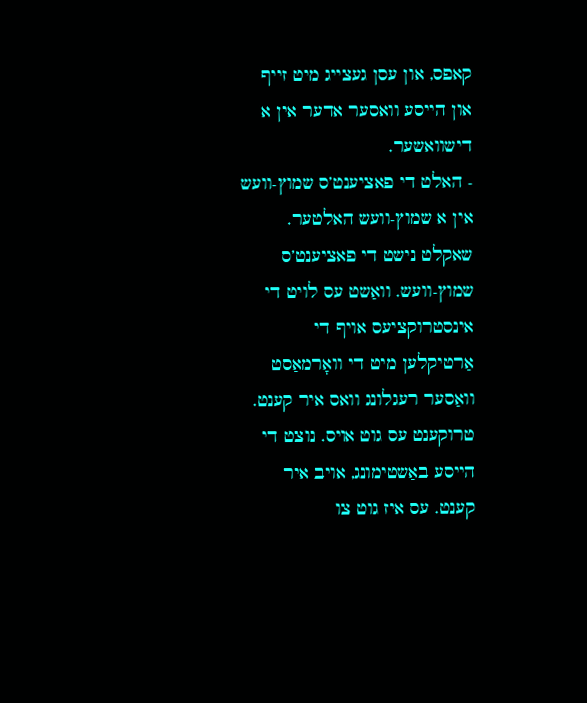קאפס, און עסן געצייג מיט זייף און הייסע וואסער אדער אין א דישוואשער.
- האלט די פאציענט’ס שמוץ-וועש אין א שמוץ-וועש האלטער. שאקלט נישט די פאציענט’ס שמוץ-וועש. וואַשט עס לויט די אינסטרוקציעס אויף די אַרטיקלען מיט די וואָרמאַסט וואַסער רעגלונג וואס איר קענט. טרוקענט עס גוט אױס. נוצט די הייסע באַשטימונג, אויב איר קענט. עס איז גוט צו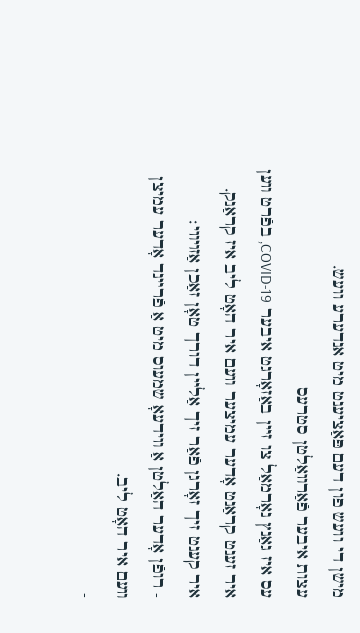מישן די וועש פון דעם פּאַציענט מיט אנדערע וועש.
עצות איבער פֿאַרװאַלטן סטרעס
עס איז גאַנץ נאָרמאַל צו זײן באַזאָרגט איבער COVID-19, בפֿרט װען איר זענט קראַנט אָדער עמיצער װעם איר האָט ליב איז קראַנק. איר קענט זיך זאָרגן פֿאַר זיך אַלײן דורך טאָן זאַכן אַזױװי׃
- רופֿן אָדער האַלטן אַ װידעאָ שמעוס מיט אַ פֿרײנד אָדער עמיצן װעם איר האָט ליב.
-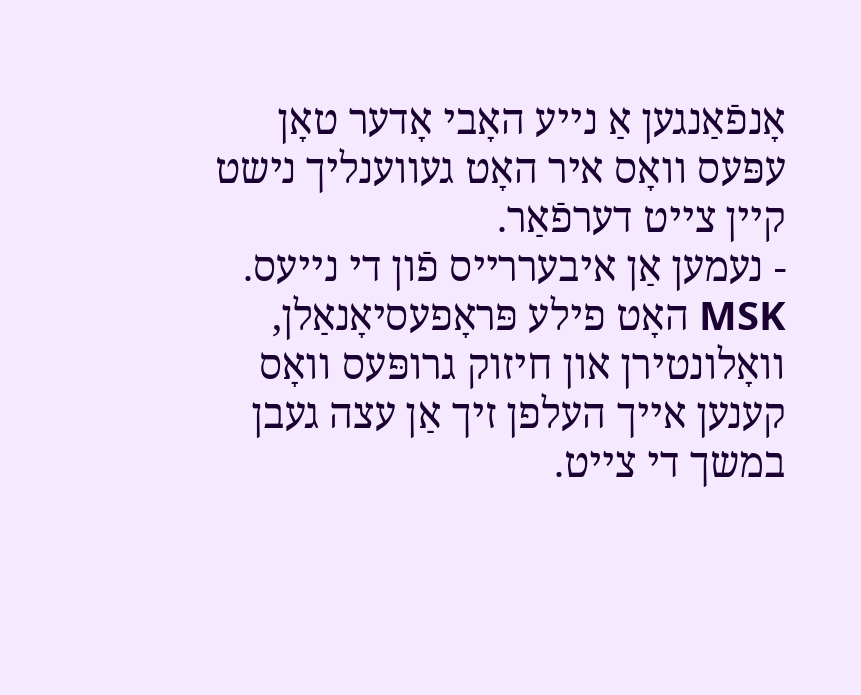אָנפֿאַנגען אַ נײע האָבי אָדער טאָן עפּעס װאָס איר האָט געװענליך נישט קײן צײט דערפֿאַר.
- נעמען אַן איבעררײס פֿון די נײעס.
MSK האָט פילע פּראָפעסיאָנאַלן, װאָלונטירן און חיזוק גרופּעס װאָס קענען אײך העלפן זיך אַן עצה געבן במשך די צײט.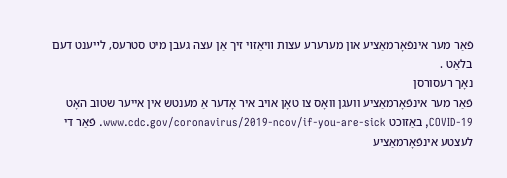פֿאַר מער אינפֿאָרמאַציע און מערערע עצות װיאַזױ זיך אַן עצה געבן מיט סטרעס, לײענט דעם בלאַט .
נאָך רעסורסן
פֿאַר מער אינפֿאָרמאַציע וועגן וואָס צו טאָן אויב איר אָדער אַ מענטש אין אייער שטוב האָט COVID-19, באַזוכט www.cdc.gov/coronavirus/2019-ncov/if-you-are-sick. פֿאַר די לעצטע אינפֿאָרמאַציע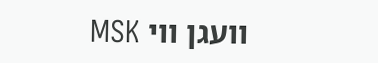וועגן ווי MSK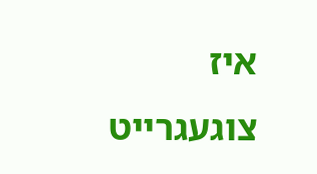איז צוגעגרייט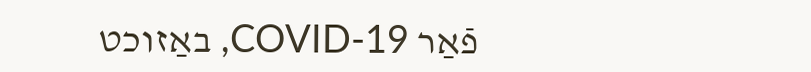פֿאַר COVID-19, באַזוכט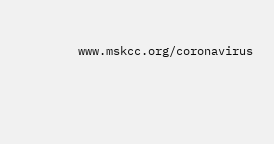www.mskcc.org/coronavirus